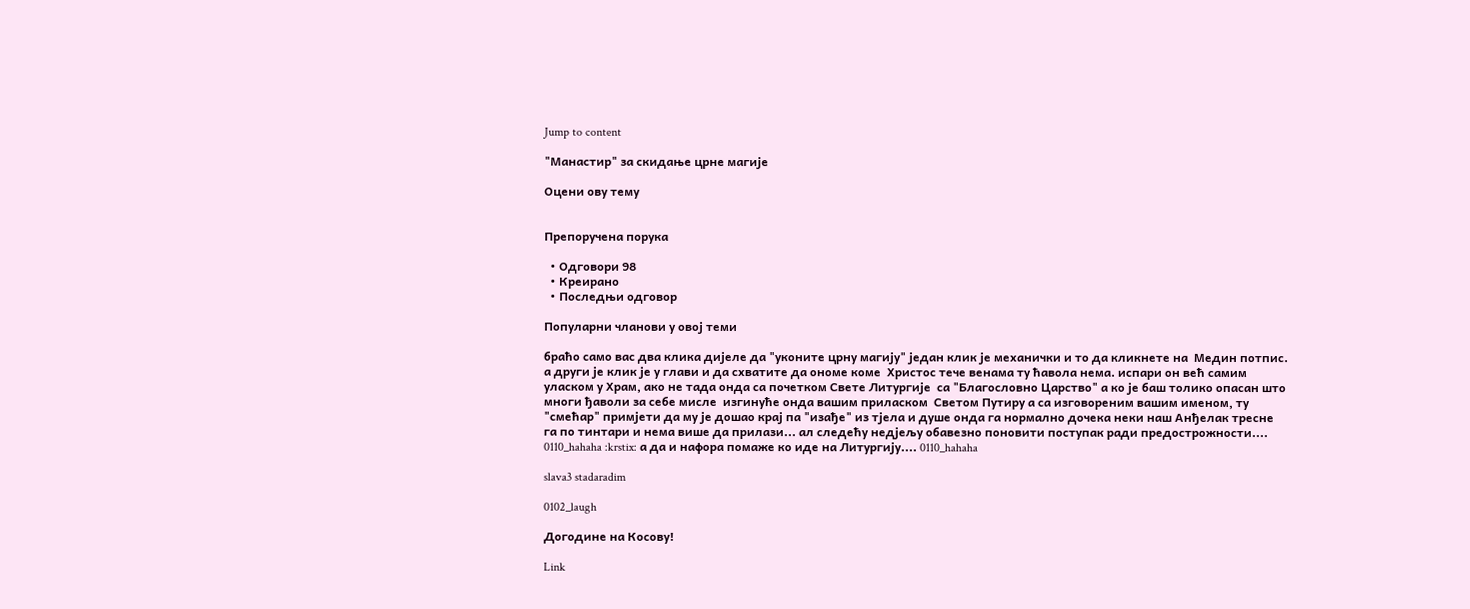Jump to content

"Манастир" за скидање црне магије

Оцени ову тему


Препоручена порука

  • Одговори 98
  • Креирано
  • Последњи одговор

Популарни чланови у овој теми

браћо само вас два клика дијеле да "уконите црну магију" један клик је механички и то да кликнете на  Медин потпис. а други је клик је у глави и да схватите да ономе коме  Христос тече венама ту ћавола нема. испари он већ самим уласком у Храм, ако не тада онда са почетком Свете Литургије  са "Благословно Царство" а ко је баш толико опасан што многи ђаволи за себе мисле  изгинуће онда вашим приласком  Светом Путиру а са изговореним вашим именом, ту "смећар" примјети да му је дошао крај па "изађе" из тјела и душе онда га нормално дочека неки наш Анђелак тресне га по тинтари и нема више да прилази... ал следећу недјељу обавезно поновити поступак ради предострожности....  0110_hahaha :krstix: а да и нафора помаже ко иде на Литургију.... 0110_hahaha

slava3 stadaradim

0102_laugh

Догодине на Косову!

Link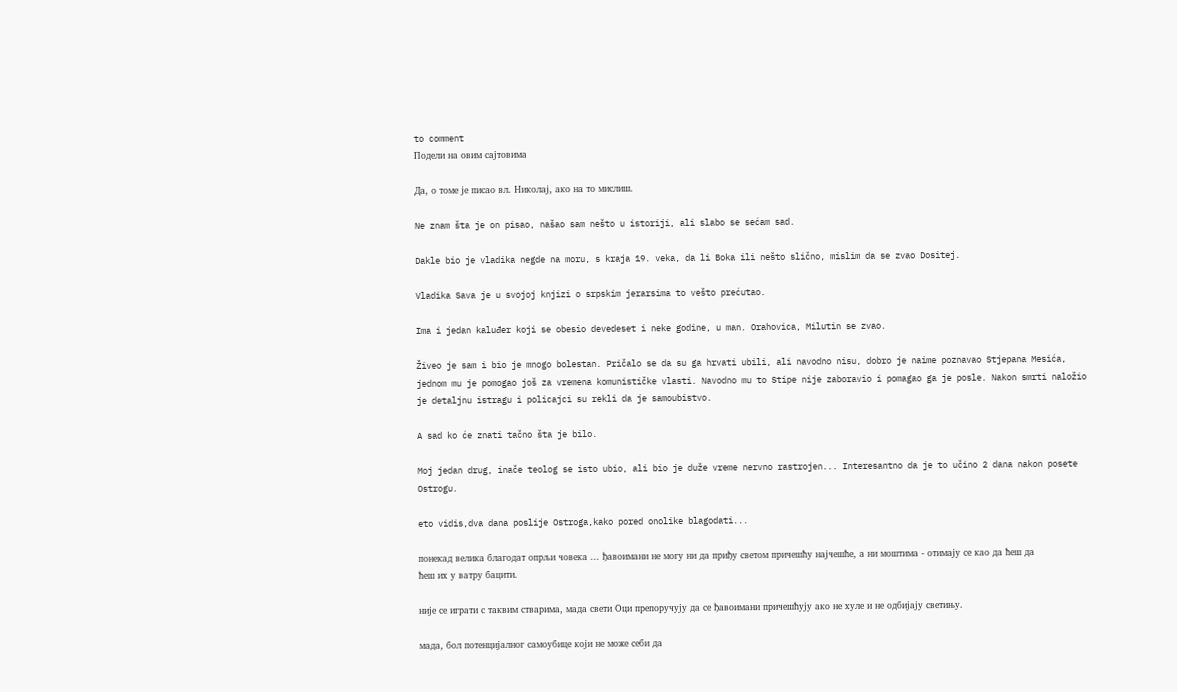to comment
Подели на овим сајтовима

Да, о томе је писао вл. Николај, ако на то мислиш.

Ne znam šta je on pisao, našao sam nešto u istoriji, ali slabo se sećam sad.

Dakle bio je vladika negde na moru, s kraja 19. veka, da li Boka ili nešto slično, mislim da se zvao Dositej.

Vladika Sava je u svojoj knjizi o srpskim jerarsima to vešto prećutao.

Ima i jedan kaluđer koji se obesio devedeset i neke godine, u man. Orahovica, Milutin se zvao.

Živeo je sam i bio je mnogo bolestan. Pričalo se da su ga hrvati ubili, ali navodno nisu, dobro je naime poznavao Stjepana Mesića, jednom mu je pomogao još za vremena komunističke vlasti. Navodno mu to Stipe nije zaboravio i pomagao ga je posle. Nakon smrti naložio je detaljnu istragu i policajci su rekli da je samoubistvo.

A sad ko će znati tačno šta je bilo.

Moj jedan drug, inače teolog se isto ubio, ali bio je duže vreme nervno rastrojen... Interesantno da je to učino 2 dana nakon posete Ostrogu.

eto vidis,dva dana poslije Ostroga,kako pored onolike blagodati...

понекад велика благодат опрљи човека ... ђавоимани не могу ни да приђу светом причешћу најчешће, а ни моштима - отимају се као да ћеш да ћеш их у ватру бацити.

није се играти с таквим стварима, мада свети Оци препоручују да се ђавоимани причешћују ако не хуле и не одбијају светињу.

мада, бол потенцијалног самоубице који не може себи да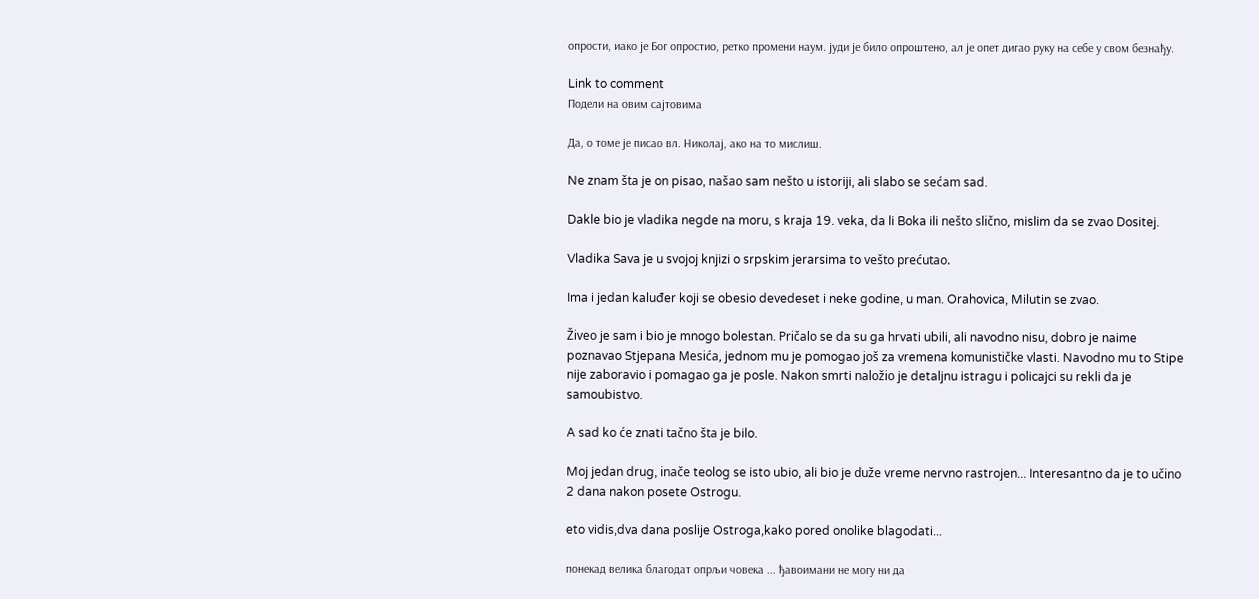опрости, иако је Бог опростио, ретко промени наум. јуди је било опроштено, ал је опет дигао руку на себе у свом безнађу.

Link to comment
Подели на овим сајтовима

Да, о томе је писао вл. Николај, ако на то мислиш.

Ne znam šta je on pisao, našao sam nešto u istoriji, ali slabo se sećam sad.

Dakle bio je vladika negde na moru, s kraja 19. veka, da li Boka ili nešto slično, mislim da se zvao Dositej.

Vladika Sava je u svojoj knjizi o srpskim jerarsima to vešto prećutao.

Ima i jedan kaluđer koji se obesio devedeset i neke godine, u man. Orahovica, Milutin se zvao.

Živeo je sam i bio je mnogo bolestan. Pričalo se da su ga hrvati ubili, ali navodno nisu, dobro je naime poznavao Stjepana Mesića, jednom mu je pomogao još za vremena komunističke vlasti. Navodno mu to Stipe nije zaboravio i pomagao ga je posle. Nakon smrti naložio je detaljnu istragu i policajci su rekli da je samoubistvo.

A sad ko će znati tačno šta je bilo.

Moj jedan drug, inače teolog se isto ubio, ali bio je duže vreme nervno rastrojen... Interesantno da je to učino 2 dana nakon posete Ostrogu.

eto vidis,dva dana poslije Ostroga,kako pored onolike blagodati...

понекад велика благодат опрљи човека ... ђавоимани не могу ни да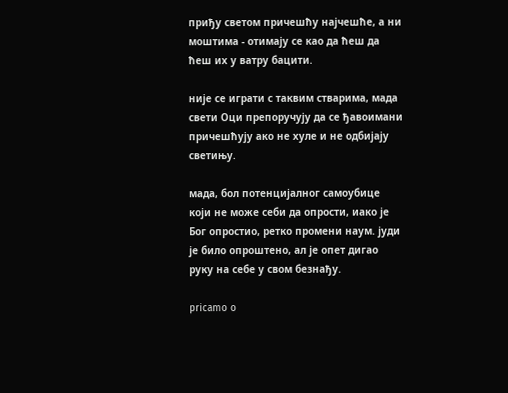приђу светом причешћу најчешће, а ни моштима - отимају се као да ћеш да ћеш их у ватру бацити.

није се играти с таквим стварима, мада свети Оци препоручују да се ђавоимани причешћују ако не хуле и не одбијају светињу.

мада, бол потенцијалног самоубице који не може себи да опрости, иако је Бог опростио, ретко промени наум. јуди је било опроштено, ал је опет дигао руку на себе у свом безнађу.

pricamo o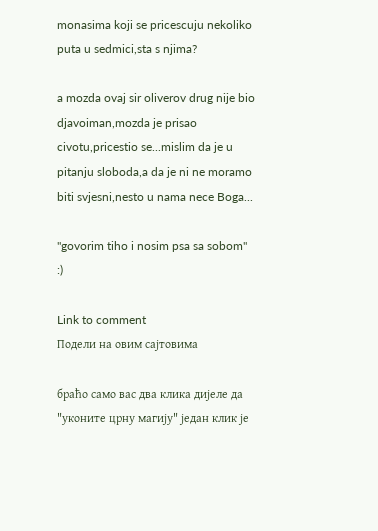monasima koji se pricescuju nekoliko puta u sedmici,sta s njima?

a mozda ovaj sir oliverov drug nije bio djavoiman,mozda je prisao civotu,pricestio se...mislim da je u pitanju sloboda,a da je ni ne moramo biti svjesni,nesto u nama nece Boga...

''govorim tiho i nosim psa sa sobom'' :)

Link to comment
Подели на овим сајтовима

браћо само вас два клика дијеле да "уконите црну магију" један клик је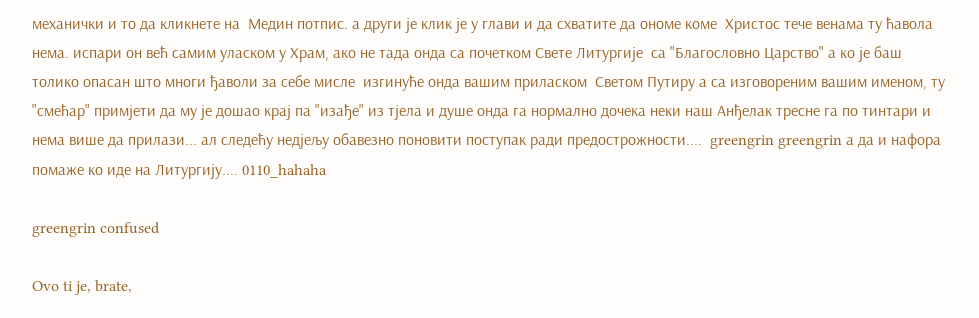механички и то да кликнете на  Медин потпис. а други је клик је у глави и да схватите да ономе коме  Христос тече венама ту ћавола нема. испари он већ самим уласком у Храм, ако не тада онда са почетком Свете Литургије  са "Благословно Царство" а ко је баш толико опасан што многи ђаволи за себе мисле  изгинуће онда вашим приласком  Светом Путиру а са изговореним вашим именом, ту "смећар" примјети да му је дошао крај па "изађе" из тјела и душе онда га нормално дочека неки наш Анђелак тресне га по тинтари и нема више да прилази... ал следећу недјељу обавезно поновити поступак ради предострожности....  greengrin greengrin а да и нафора помаже ко иде на Литургију.... 0110_hahaha

greengrin confused

Ovo ti je, brate,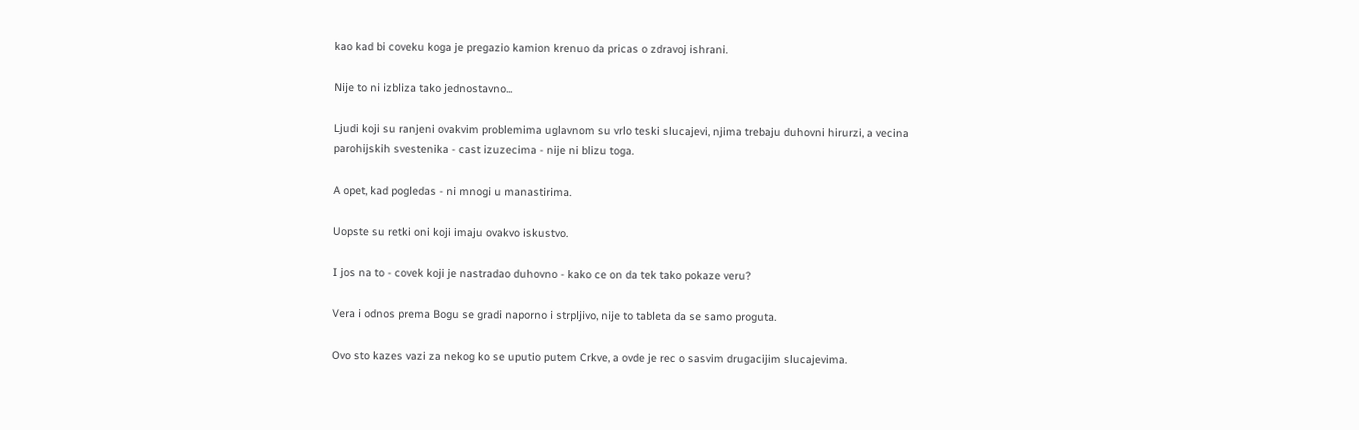kao kad bi coveku koga je pregazio kamion krenuo da pricas o zdravoj ishrani.

Nije to ni izbliza tako jednostavno...

Ljudi koji su ranjeni ovakvim problemima uglavnom su vrlo teski slucajevi, njima trebaju duhovni hirurzi, a vecina parohijskih svestenika - cast izuzecima - nije ni blizu toga.

A opet, kad pogledas - ni mnogi u manastirima.

Uopste su retki oni koji imaju ovakvo iskustvo.

I jos na to - covek koji je nastradao duhovno - kako ce on da tek tako pokaze veru?

Vera i odnos prema Bogu se gradi naporno i strpljivo, nije to tableta da se samo proguta.

Ovo sto kazes vazi za nekog ko se uputio putem Crkve, a ovde je rec o sasvim drugacijim slucajevima.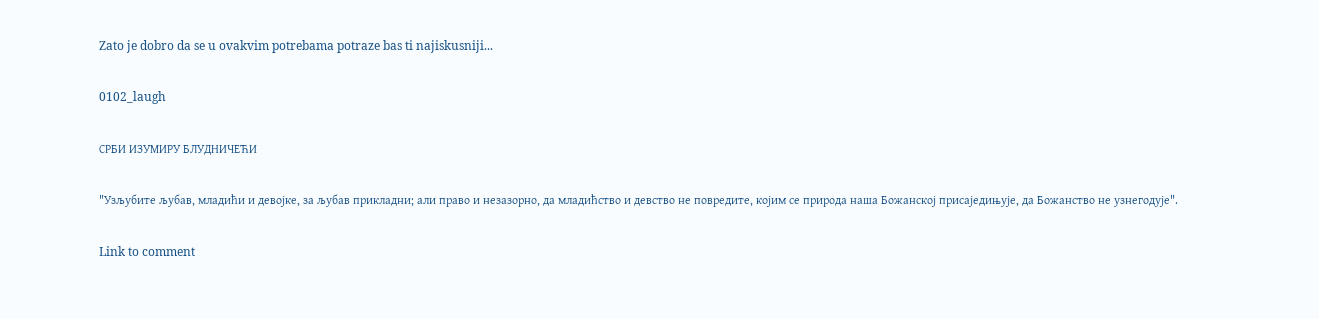Zato je dobro da se u ovakvim potrebama potraze bas ti najiskusniji...

0102_laugh

СРБИ ИЗУМИРУ БЛУДНИЧЕЋИ

"Узљубите љубав, младићи и девојке, за љубав прикладни; али право и незазорно, да младићство и девство не повредите, којим се природа наша Божанској присаједињује, да Божанство не узнегодује".

Link to comment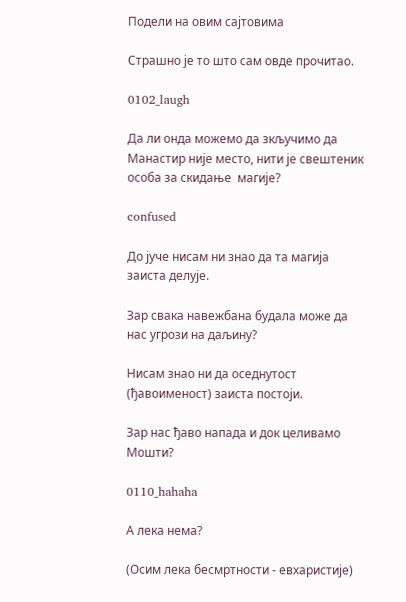Подели на овим сајтовима

Страшно је то што сам овде прочитао.

0102_laugh

Да ли онда можемо да зкључимо да Манастир није место, нити је свештеник особа за скидање  магије?

confused

До јуче нисам ни знао да та магија заиста делује.

Зар свака навежбана будала може да нас угрози на даљину?

Нисам знао ни да оседнутост (ђавоименост) заиста постоји.

Зар нас ђаво напада и док целивамо Мошти?

0110_hahaha

А лека нема?

(Осим лека бесмртности - евхаристије)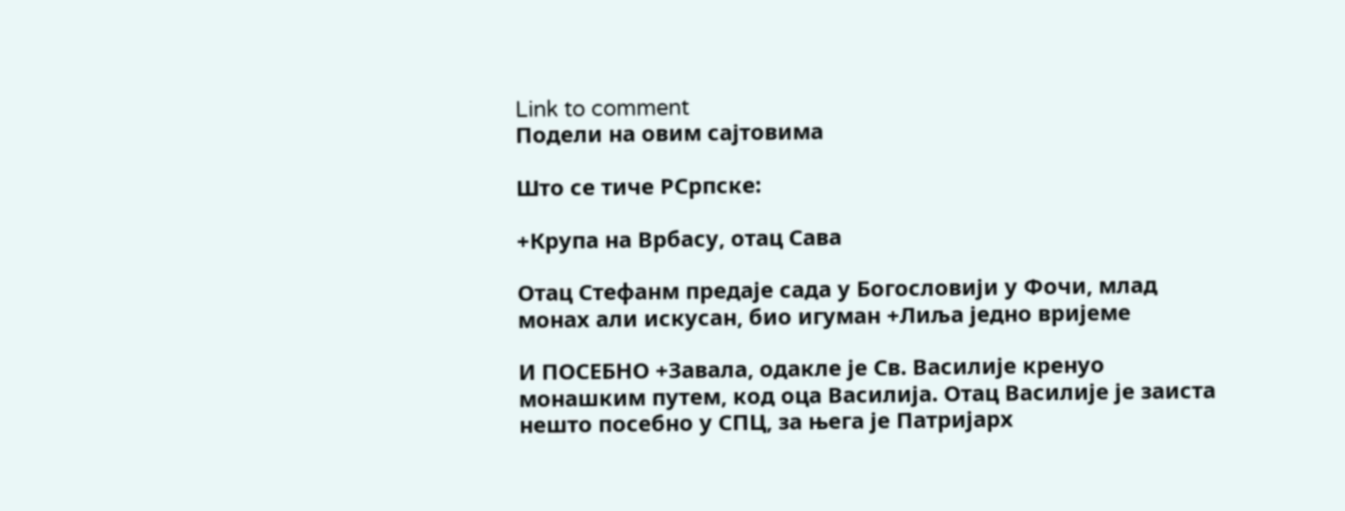Link to comment
Подели на овим сајтовима

Што се тиче РСрпске:

+Крупа на Врбасу, отац Сава

Отац Стефанм предаје сада у Богословији у Фочи, млад монах али искусан, био игуман +Лиља једно вријеме

И ПОСЕБНО +Завала, одакле је Св. Василије кренуо монашким путем, код оца Василија. Отац Василије је заиста нешто посебно у СПЦ, за њега је Патријарх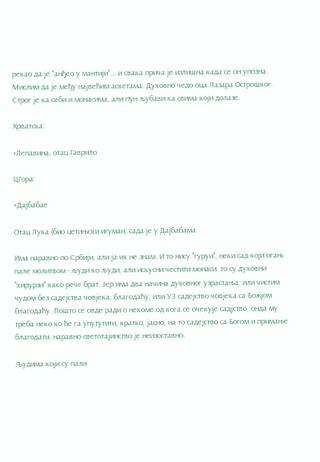рекао да је "анђео у мантији"....и свака прича је излишна када се он упозна. Мислим да је међу највећим аскетама. Духовно чедо оца Лазара Острошког. Строг је ка себи и монасима, али пун љубави ка свима који долазе.

Хрватска:

+Лепавина, отац Гаврило

ЦГора:

+Дајбабае

Отац Лука (био цетињски игуман, сада је у Дајбабама

Има наравно по Србији, али ја их не знам. И то нису "гуруи", неки сад који огањ пале молитвом - људи ко људи, али искусни честити монаси. то су духовни "хирурзи" како рече брат. Јер има два начина духовног узрастања: или чистим чудом без садејства човјека, благодаћу, или УЗ садејство човјека са Божјом благодаћу. Пошто се овде ради о некоме од кога се очекује садјство, онда му треба неко ко ће га упутутити, кратко, јасно, на то садејство са Богом и примање благодати. наравно светотајинство је неизоставно.

Људима који су пали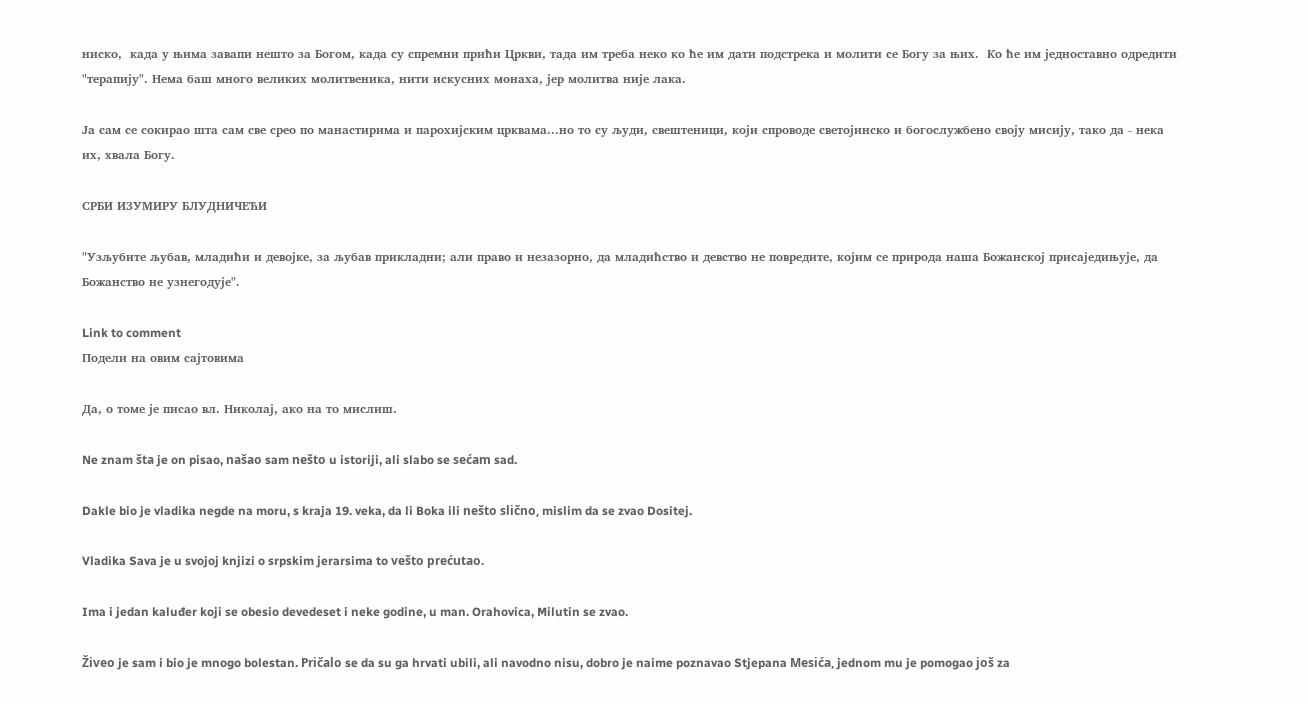ниско,  када у њима завапи нешто за Богом, када су спремни прићи Цркви, тада им треба неко ко ће им дати подстрека и молити се Богу за њих.  Ко ће им једноставно одредити "терапију". Нема баш много великих молитвеника, нити искусних монаха, јер молитва није лака.

Ја сам се сокирао шта сам све срео по манастирима и парохијским црквама...но то су људи, свештеници, који спроводе светојинско и богослужбено своју мисију, тако да - нека их, хвала Богу.

СРБИ ИЗУМИРУ БЛУДНИЧЕЋИ

"Узљубите љубав, младићи и девојке, за љубав прикладни; али право и незазорно, да младићство и девство не повредите, којим се природа наша Божанској присаједињује, да Божанство не узнегодује".

Link to comment
Подели на овим сајтовима

Да, о томе је писао вл. Николај, ако на то мислиш.

Ne znam šta je on pisao, našao sam nešto u istoriji, ali slabo se sećam sad.

Dakle bio je vladika negde na moru, s kraja 19. veka, da li Boka ili nešto slično, mislim da se zvao Dositej.

Vladika Sava je u svojoj knjizi o srpskim jerarsima to vešto prećutao.

Ima i jedan kaluđer koji se obesio devedeset i neke godine, u man. Orahovica, Milutin se zvao.

Živeo je sam i bio je mnogo bolestan. Pričalo se da su ga hrvati ubili, ali navodno nisu, dobro je naime poznavao Stjepana Mesića, jednom mu je pomogao još za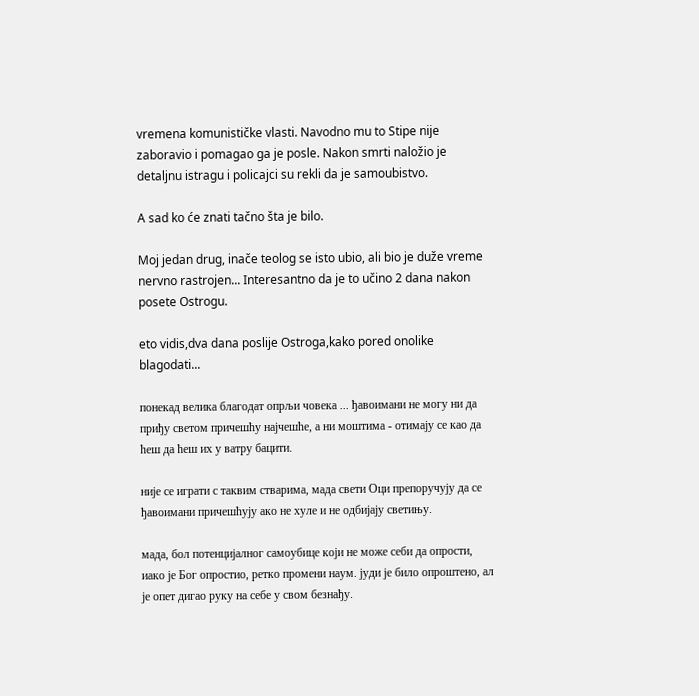vremena komunističke vlasti. Navodno mu to Stipe nije zaboravio i pomagao ga je posle. Nakon smrti naložio je detaljnu istragu i policajci su rekli da je samoubistvo.

A sad ko će znati tačno šta je bilo.

Moj jedan drug, inače teolog se isto ubio, ali bio je duže vreme nervno rastrojen... Interesantno da je to učino 2 dana nakon posete Ostrogu.

eto vidis,dva dana poslije Ostroga,kako pored onolike blagodati...

понекад велика благодат опрљи човека ... ђавоимани не могу ни да приђу светом причешћу најчешће, а ни моштима - отимају се као да ћеш да ћеш их у ватру бацити.

није се играти с таквим стварима, мада свети Оци препоручују да се ђавоимани причешћују ако не хуле и не одбијају светињу.

мада, бол потенцијалног самоубице који не може себи да опрости, иако је Бог опростио, ретко промени наум. јуди је било опроштено, ал је опет дигао руку на себе у свом безнађу.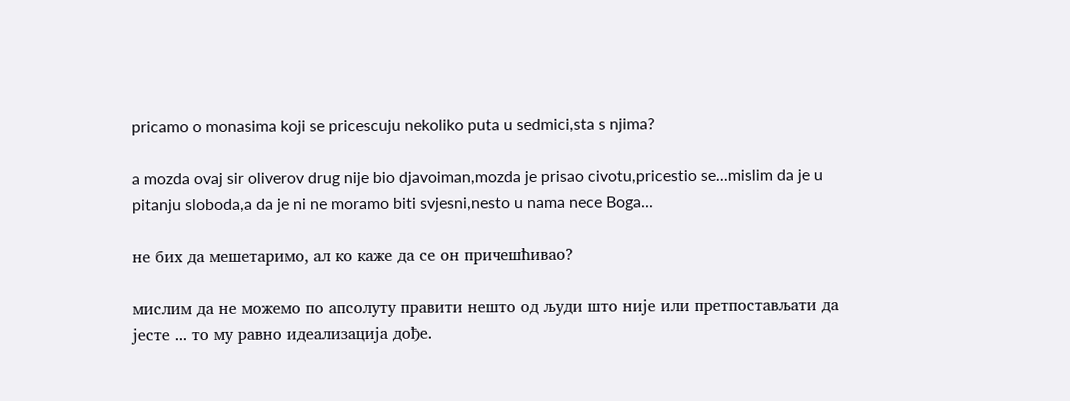pricamo o monasima koji se pricescuju nekoliko puta u sedmici,sta s njima?

a mozda ovaj sir oliverov drug nije bio djavoiman,mozda je prisao civotu,pricestio se...mislim da je u pitanju sloboda,a da je ni ne moramo biti svjesni,nesto u nama nece Boga...

не бих да мешетаримо, ал ко каже да се он причешћивао?

мислим да не можемо по апсолуту правити нешто од људи што није или претпостављати да јесте ... то му равно идеализација дође.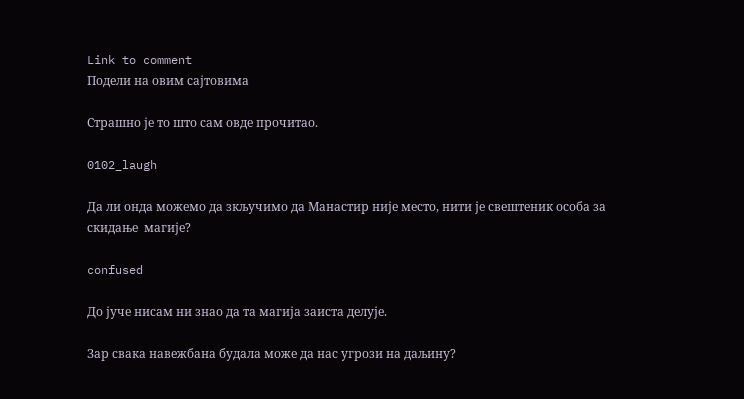Link to comment
Подели на овим сајтовима

Страшно је то што сам овде прочитао.

0102_laugh

Да ли онда можемо да зкључимо да Манастир није место, нити је свештеник особа за скидање  магије?

confused

До јуче нисам ни знао да та магија заиста делује.

Зар свака навежбана будала може да нас угрози на даљину?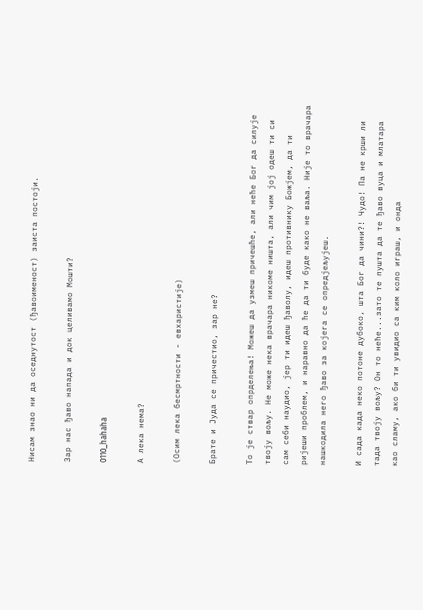Нисам знао ни да оседнутост (ђавоименост) заиста постоји.

Зар нас ђаво напада и док целивамо Мошти?

0110_hahaha

А лека нема?

(Осим лека бесмртности - евхаристије)

Брате и Јуда се причестио, зар не?

То је ствар опрделења! Можеш да узмеш причешће, али неће Бог да силује твоју вољу. Не може нека врачара никоме ништа, али чим јој одеш ти си сам себи наудио, јер ти идеш ђаволу, идеш противнику Божјем, да ти ријеши проблем, и наравно да ће да ти буде како не ваља. Није то врачара нашкодила него ђаво за којега се опредјељујеш.

И сада када неко потоне дубоко, шта Бог да чини?! Чудо! Па не крши ли тада твоју вољу? Он то неће...зато те пушта да те ђаво вуца и млатара као сламу, ако би ти увидио са ким коло играш, и онда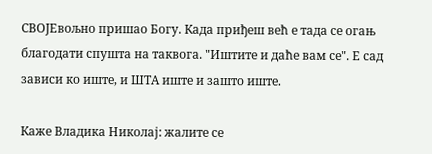СВОЈЕвољно пришао Богу. Када приђеш већ е тада се огањ благодати спушта на таквога. "Иштите и даће вам се". Е сад зависи ко иште, и ШТА иште и зашто иште.

Каже Владика Николај: жалите се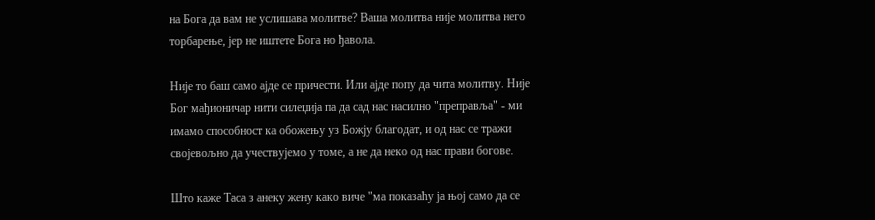на Бога да вам не услишава молитве? Ваша молитва није молитва него торбарење, јер не иштете Бога но ђавола.

Није то баш само ајде се причести. Или ајде попу да чита молитву. Није Бог мађионичар нити силеџија па да сад нас насилно "преправља" - ми имамо способност ка обожењу уз Божју благодат, и од нас се тражи својевољно да учествујемо у томе, а не да неко од нас прави богове.

Што каже Таса з анеку жену како виче "ма показаћу ја њој само да се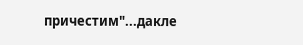причестим"...дакле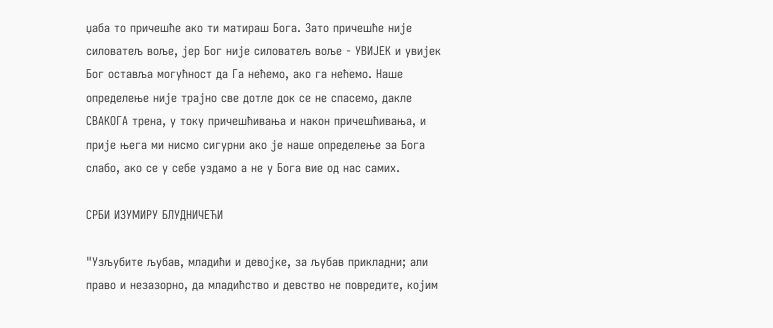џаба то причешће ако ти матираш Бога. Зато причешће није силоватељ воље, јер Бог није силоватељ воље - УВИЈЕК и увијек Бог оставља могућност да Га нећемо, ако га нећемо. Наше определење није трајно све дотле док се не спасемо, дакле СВАКОГА трена, у току причешћивања и након причешћивања, и прије њега ми нисмо сигурни ако је наше определење за Бога слабо, ако се у себе уздамо а не у Бога вие од нас самих.

СРБИ ИЗУМИРУ БЛУДНИЧЕЋИ

"Узљубите љубав, младићи и девојке, за љубав прикладни; али право и незазорно, да младићство и девство не повредите, којим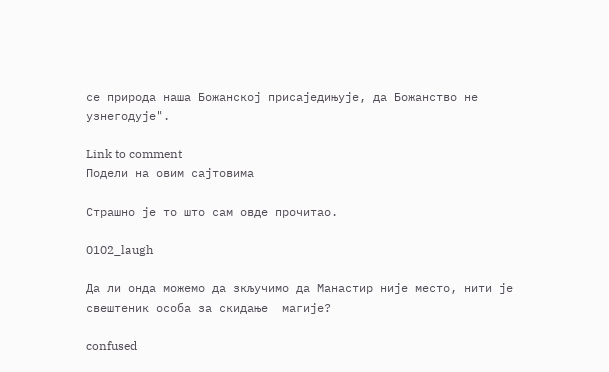се природа наша Божанској присаједињује, да Божанство не узнегодује".

Link to comment
Подели на овим сајтовима

Страшно је то што сам овде прочитао.

0102_laugh

Да ли онда можемо да зкључимо да Манастир није место, нити је свештеник особа за скидање  магије?

confused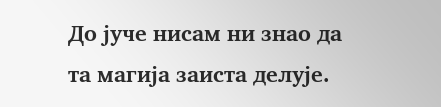До јуче нисам ни знао да та магија заиста делује.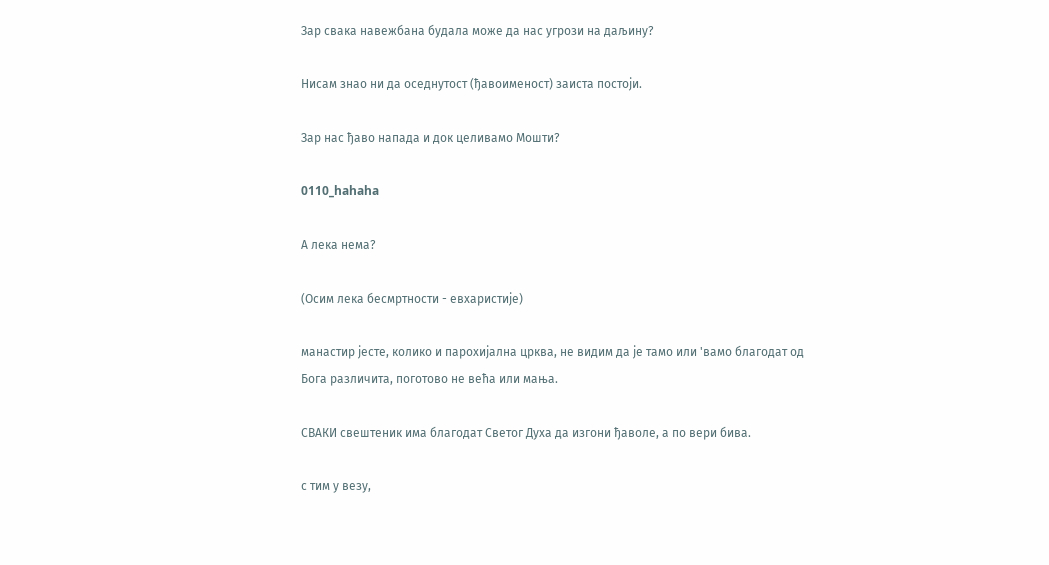Зар свака навежбана будала може да нас угрози на даљину?

Нисам знао ни да оседнутост (ђавоименост) заиста постоји.

Зар нас ђаво напада и док целивамо Мошти?

0110_hahaha

А лека нема?

(Осим лека бесмртности - евхаристије)

манастир јесте, колико и парохијална црква, не видим да је тамо или 'вамо благодат од Бога различита, поготово не већа или мања.

СВАКИ свештеник има благодат Светог Духа да изгони ђаволе, а по вери бива.

с тим у везу,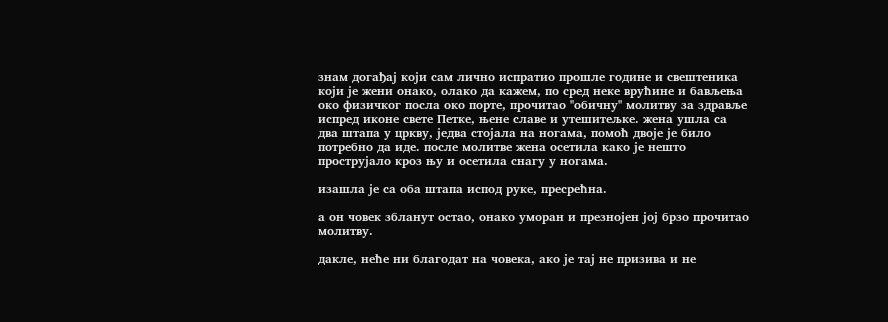знам догађај који сам лично испратио прошле године и свештеника који је жени онако, олако да кажем, по сред неке врућине и бављења око физичког посла око порте, прочитао ''обичну'' молитву за здравље испред иконе свете Петке, њене славе и утешитељке. жена ушла са два штапа у цркву, једва стојала на ногама, помоћ двоје је било потребно да иде. после молитве жена осетила како је нешто прострујало кроз њу и осетила снагу у ногама.

изашла је са оба штапа испод руке, пресрећна.

а он човек збланут остао, онако уморан и презнојен јој брзо прочитао молитву.

дакле, неће ни благодат на човека, ако је тај не призива и не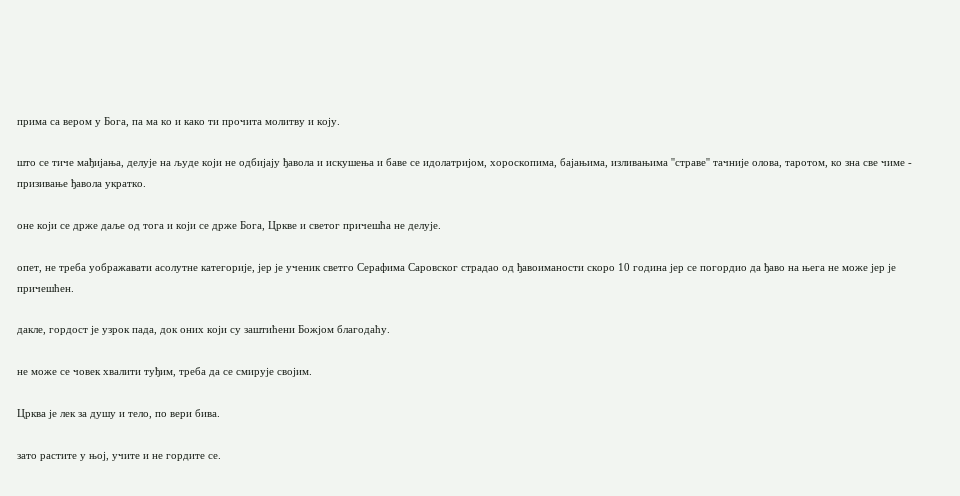прима са вером у Бога, па ма ко и како ти прочита молитву и коју.

што се тиче мађијања, делује на људе који не одбијају ђавола и искушења и баве се идолатријом, хороскопима, бајањима, изливањима ''страве'' тачније олова, таротом, ко зна све чиме - призивање ђавола укратко.

оне који се држе даље од тога и који се држе Бога, Цркве и светог причешћа не делује.

опет, не треба уображавати асолутне категорије, јер је ученик светго Серафима Саровског страдао од ђавоиманости скоро 10 година јер се погордио да ђаво на њега не може јер је причешћен.

дакле, гордост је узрок пада, док оних који су заштићени Божјом благодаћу.

не може се човек хвалити туђим, треба да се смирује својим.

Црква је лек за душу и тело, по вери бива.

зато растите у њој, учите и не гордите се.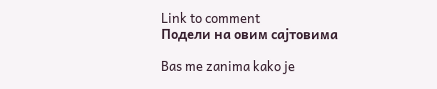Link to comment
Подели на овим сајтовима

Bas me zanima kako je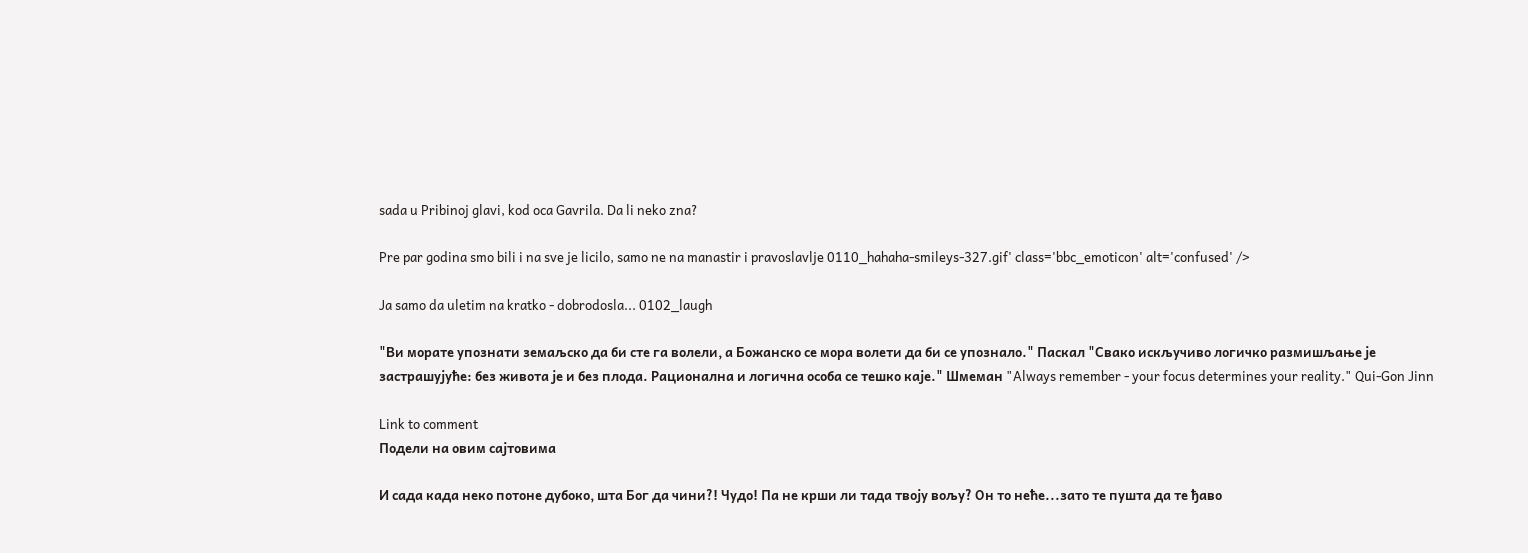sada u Pribinoj glavi, kod oca Gavrila. Da li neko zna?

Pre par godina smo bili i na sve je licilo, samo ne na manastir i pravoslavlje 0110_hahaha-smileys-327.gif' class='bbc_emoticon' alt='confused' />

Ja samo da uletim na kratko - dobrodosla... 0102_laugh

"Ви морате упознати земаљско да би сте га волели, а Божанско се мора волети да би се упознало." Паскал "Свако искључиво логичко размишљање је застрашујуће: без живота је и без плода. Рационална и логична особа се тешко каје." Шмеман "Always remember - your focus determines your reality." Qui-Gon Jinn

Link to comment
Подели на овим сајтовима

И сада када неко потоне дубоко, шта Бог да чини?! Чудо! Па не крши ли тада твоју вољу? Он то неће...зато те пушта да те ђаво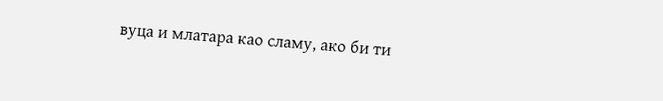вуца и млатара као сламу, ако би ти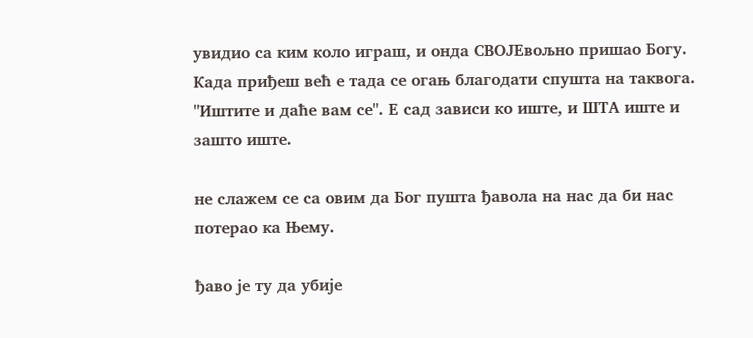увидио са ким коло играш, и онда СВОЈЕвољно пришао Богу. Када приђеш већ е тада се огањ благодати спушта на таквога. "Иштите и даће вам се". Е сад зависи ко иште, и ШТА иште и зашто иште.

не слажем се са овим да Бог пушта ђавола на нас да би нас потерао ка Њему.

ђаво је ту да убије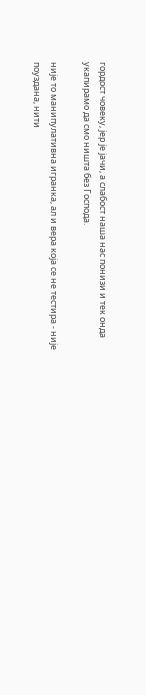гордост човеку, јер је јачи, а слабост наша нас понизи и тек онда укапирамо да смо ништа без Господа.

није то манипулативна игранка, ал и вера која се не тестира - није поуздана, нити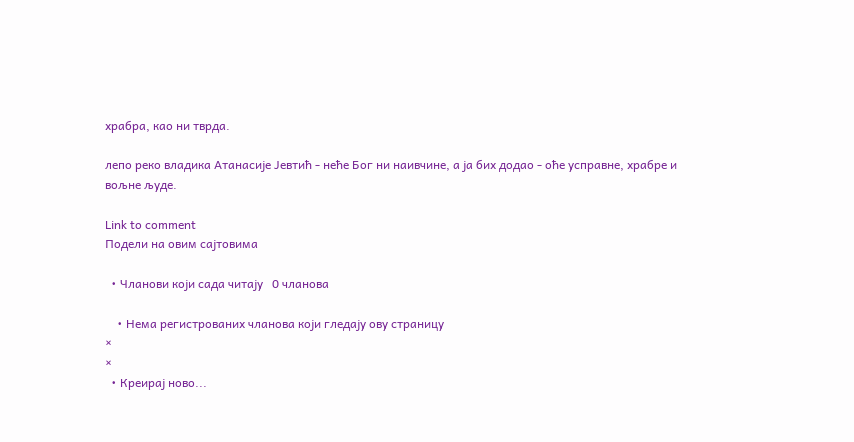храбра, као ни тврда.

лепо реко владика Атанасије Јевтић - неће Бог ни наивчине, а ја бих додао - оће усправне, храбре и вољне људе.

Link to comment
Подели на овим сајтовима

  • Чланови који сада читају   0 чланова

    • Нема регистрованих чланова који гледају ову страницу
×
×
  • Креирај ново...